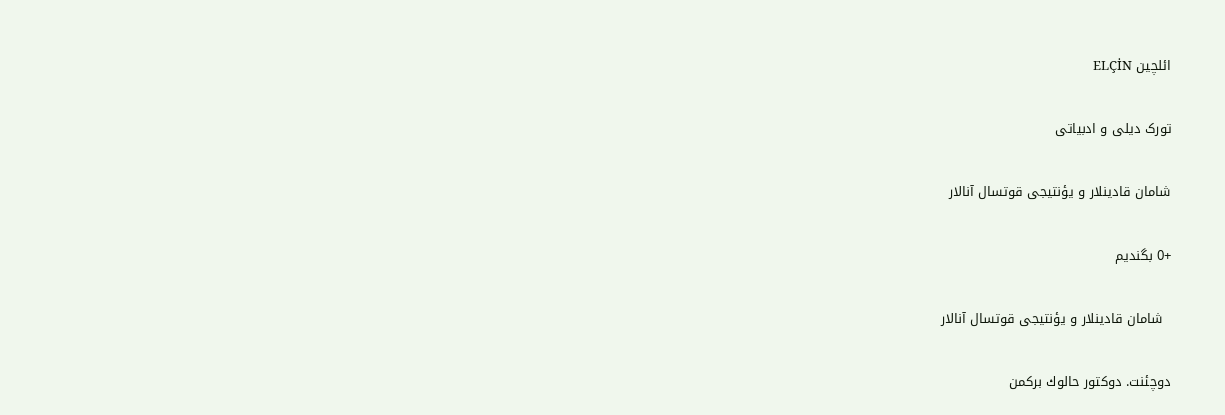ائلچین ELÇİN

تورک دیلی و ادبیاتی

شامان قادینلار و یؤنتیجی قوتسال آنالار

+0 بگندیم

  شامان قادینلار و یؤنتیجی قوتسال آنالار

دوچئنت. دوكتور حالوك بركمن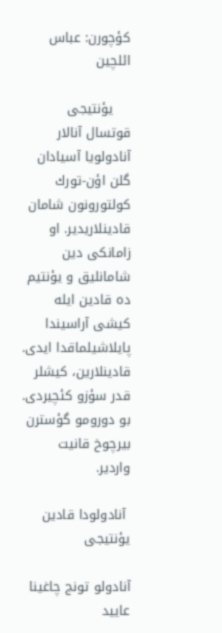كؤچورن: عباس ائلچین

    یؤنتیجی قوتسال آنالار آنادولویا آسیادان گلن اؤن-تورك كولتورونون شامان قادینلاریدیر. او زامانكی دین شامانلیق و یؤنتیم ده قادین ایله كیشی آراسیندا پایلاشیلماقدا ایدی. قادینلارین، كیشلر قدر سؤزو كئچیردی. بو دورومو گؤسترن بیرچوخ قانیت واردیر.

 آنادولودا قادین یؤنتیجی

آنادولو تونج چاغینا عایید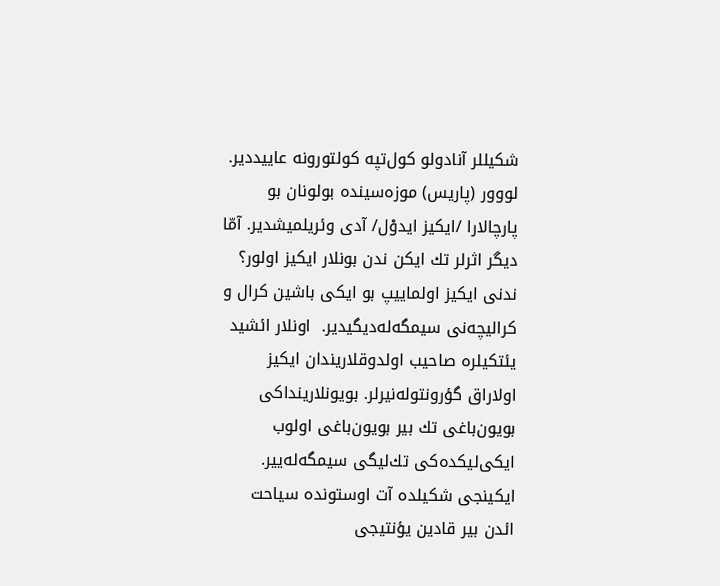شكیللر آنادولو كول‌تپه كولتورونه عاییددیر. لووور (پاریس) موزه‌سینده بولونان بو پارچالارا /ایكیز ایدوْل/ آدی وئریلمیشدیر. آمّا دیگر اثرلر تك ایكن ندن بونلار ایكیز اولور؟ ندنی ایكیز اولماییپ بو ایكی باشین كرال و كرالیچه‌نی سیمگه‌له‌دیگیدیر.  اونلار ائشید یئتكیلره صاحیب اولدوقلاریندان ایكیز اولاراق گؤرونتوله‌نیرلر. بویونلارینداكی بویون‌باغی تك بیر بویون‌باغی اولوب ایكی‌لیكده‌كی تك‌لیگی سیمگه‌له‌ییر. ایكینجی شكیلده آت اوستونده سیاحت ائدن بیر قادین یؤنتیجی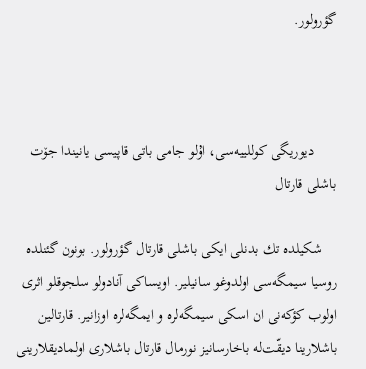گؤرولور.



      دیوریگی كوللییه‌‌‌سی، اۇلو جامی باتی قاپیسی یانیندا جۆت باشلی قارتال

    شكیلده تك بدنلی ایكی باشلی قارتال گؤرولور. بونون گئنلده روسیا سیمگه‌سی اولدوغو سانیلیر. اویساكی آنادولو سلجوقلو اثری اولوب كؤكه‌نی ان اسكی سیمگه‌لره و ایمگه‌لره اوزانیر. قارتالین باشلارینا دیقّت‌له باخارسانیز نورمال قارتال باشلاری اولمادیقلارینی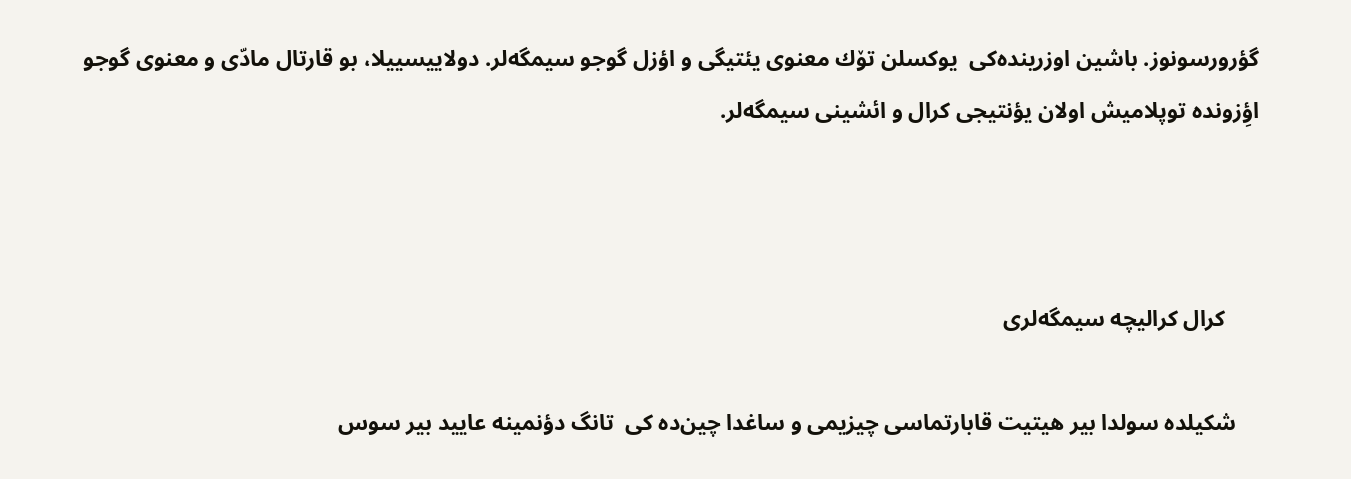گؤرورسونوز. باشین اوزرینده‌كی  یوكسلن تۆك معنوی یئتیگی و اؤزل گوجو سیمگه‌لر. دولاییسییلا، بو قارتال مادّی و معنوی گوجو اؤِزونده توپلامیش اولان یؤنتیجی كرال و ائشینی سیمگه‌لر.



      كرال كرالیچه سیمگه‌لری

    شكیلده سولدا بیر هیتیت قابارتماسی چیزیمی و ساغدا چین‌ده كی  تانگ دؤنمینه عایید بیر سوس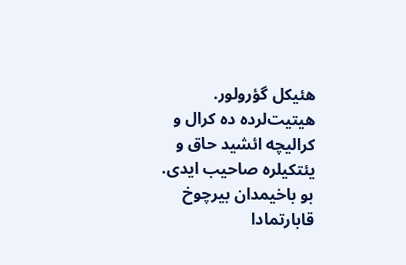هئیكل گؤرولور. هیتیت‌لرده ده كرال و كرالیچه ائشید حاق و یئتكیلره صاحیب ایدی. بو باخیمدان بیرچوخ قابارتمادا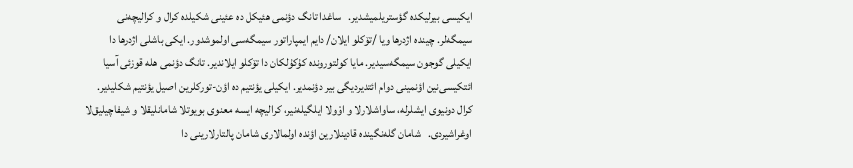ایكیسی بیرلیكده گؤستریلمیشدیر.   ساغدا تانگ دؤنمی هئیكل ده عئینی شكیلده كرال و كرالیچه‌نی سیمگه‌لر. چینده اژدرها ویا /تۆكلو ایلان/ دایم ایمپاراتور سیمگه‌سی اولموشدور. ایكی باشلی اژدرها دا ایكیلی گوجون سیمگه‌سیدیر. مایا كولتورونده كۇكۇلكان دا تۆكلو ایلاندیر. تانگ دؤنمی هله قوزئی آسیا ائتكیسی‌نین اؤنمینی دوام ائتدیردیگی بیر دؤنمدیر. ایكیلی یؤنتیم ده اؤن-توركلرین اصیل یؤنتیم شكلیدیر. كرال دونیوی ایشلرله، ساواشلارلا و اوْولا ایلگیله‌نیر، كرالیچه ایسه معنوی بویوتلا شامانلیقلا و شیفاچیلیق‌لا اوغراشیردی.   شامان گله‌‌نگینده قادینلارین اؤنده اولمالاری شامان پالتارلارینی دا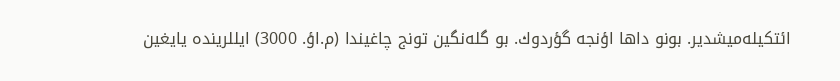ائتكیله‌میشدیر. بونو داها اؤنجه گؤردوك. بو گله‌نگین تونج چاغیندا (م‌.اؤ. 3000) ایللرینده یایغین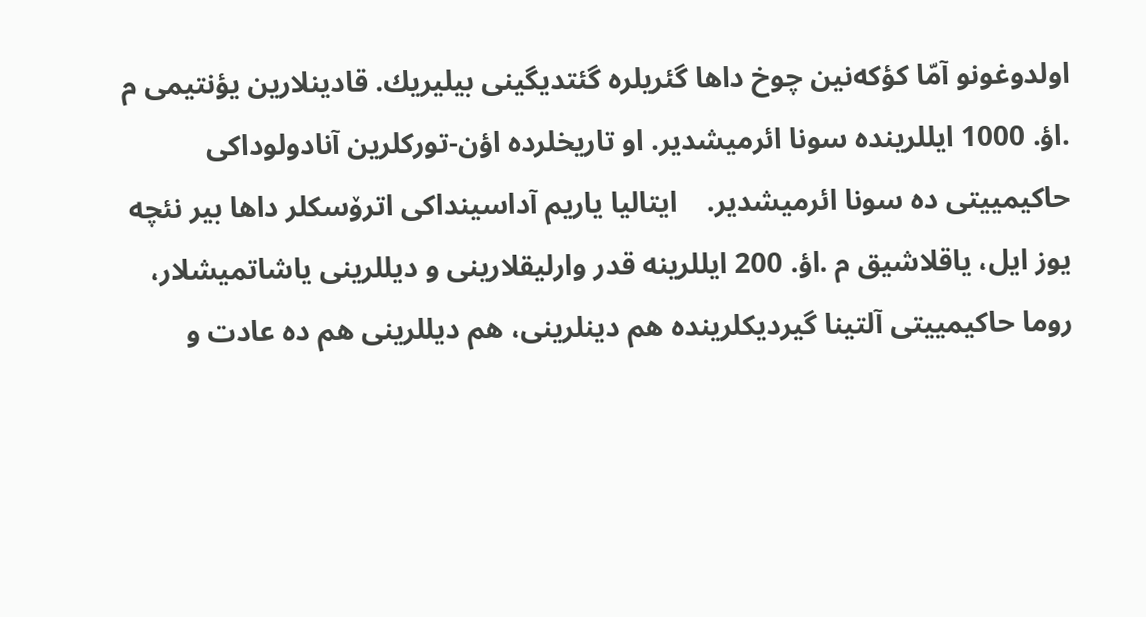اولدوغونو آمّا كؤكه‌نین چوخ داها گئریلره گئتدیگینی بیلیریك. قادینلارین یؤنتیمی م .اؤ. 1000 ایللرینده سونا ائرمیشدیر. او تاریخلرده اؤن-توركلرین آنادولوداكی حاكیمییتی ده سونا ائرمیشدیر.    ایتالیا یاریم آداسینداكی اترۆسكلر داها بیر نئچه یوز ایل، یاقلاشیق م .اؤ. 200 ایللرینه قدر وارلیقلارینی و دیللرینی یاشاتمیشلار، روما حاكیمییتی آلتینا گیردیكلرینده هم دینلرینی، هم دیللرینی هم ده عادت و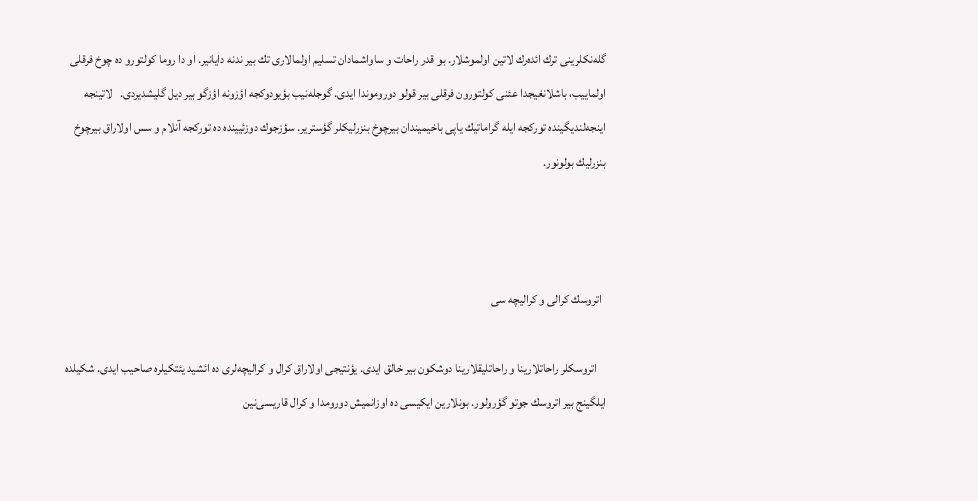گله‌نكلرینی ترك ائده‌‌رك لاتین اولموشلار. بو قدر راحات و ساواشمادان تسلیم اولمالاری تك بیر ندنه دایانیر. او دا روما كولتورو ده چوخ فرقلی اولماییب، باشلانغیجدا عئنی كولتورون فرقلی بیر قولو دوروموندا ایدی. گوجله‌نیب بؤیودوكجه اؤزونه اؤزگو بیر دیل گلیشدیردی.   لاتینجه اینجه‌لندیگینده توركجه ایله گراماتیك یاپی باخیمیندان بیرچوخ بنزرلیكلر گؤستریر. سؤزجوك دوزئیینده ده توركجه آنلام و سس اولاراق بیرچوخ بنزرلیك بولونور.



  اتروسك كرالی و كرالیچه سی

    اتروسكلر راحاتلارینا و راحاتلیقلارینا دوشكون بیر خالق ایدی. یؤنتیجی اولاراق كرال و كرالیچه‌لری ده ائشید یئتكیلره صاحیب ایدی. شكیلده ایلگینج بیر اتروسك جوتو گؤرولور. بونلارین ایكیسی ده اوزانمیش دورومدا و كرال قاریسی‌نین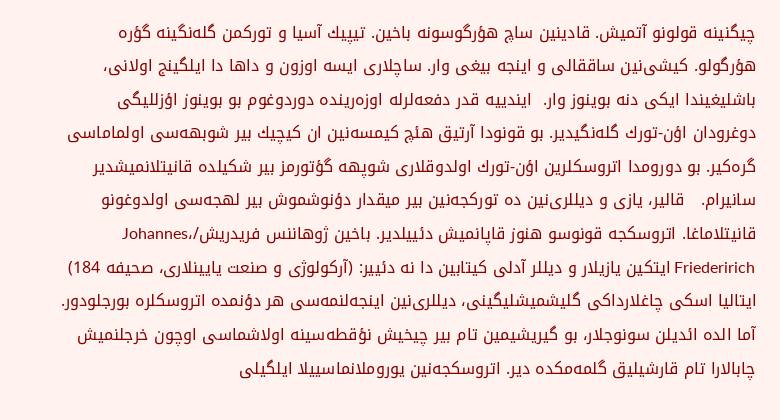چیگنینه قولونو آتمیش. قادینین ساچ هؤرگوسونه باخین. تیپیك آسیا و توركمن گله‌نگینه گؤره هؤرگولو. كیشی‌نین ساققالی و اینجه بیغی وار. ساچلاری ایسه اوزون و داها دا ایلگینج اولانی، باشلیغیندا ایكی دنه بوینوز وار.  ایندییه قدر دفعه‌لرله اوزه‌رینده دوردوغوم بو بوینوز اؤزللیگی دوغرودان اؤن-تورك گله‌نگیدیر. بو قونودا آرتیق هئچ كیمسه‌نین ان كیچیك بیر شوبهه‌سی اولماماسی گره‌‌كیر. بو دورومدا اتروسكلرین اؤن-تورك اولدوقلاری شوپهه گؤتورمز بیر شكیلده قانیتلانمیشدیر سانیرام.   قالیر، یازی و دیللری‌نین ده توركجه‌نین بیر میقدار دؤنوشموش بیر لهجه‌سی اولدوغونو قانیتلاماغا. اتروسكجه قونوسو هنوز قاپانمیش دئییلدیر. باخین ژوهاننس فریدریش/،Johannes Friederirich ایتكین یازیلار و دیللر آدلی كیتابین دا نه دئییر: (آركولوژی و صنعت یایینلاری، صحیفه 184)   ایتالیا اسكی چاغلارداكی گلیشمیشلیگینی، دیللری‌نین اینجه‌لنمه‌سی هر دؤنمده اتروسكلره بورجلودور. آما الده ائدیلن سونوجلار، بو گیریشیمین تام بیر چیخیش نؤقطه‌سینه اولاشماسی اوچون خرجلنمیش چابالارا تام قارشیلیق گلمه‌مكده دیر. اتروسكجه‌نین یوروملانماسییلا ایلگیلی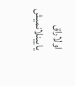اولاراق یایینلانمیش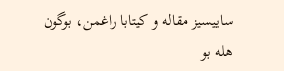ساییسیز مقاله و كیتابا راغمن، بوگون هله بو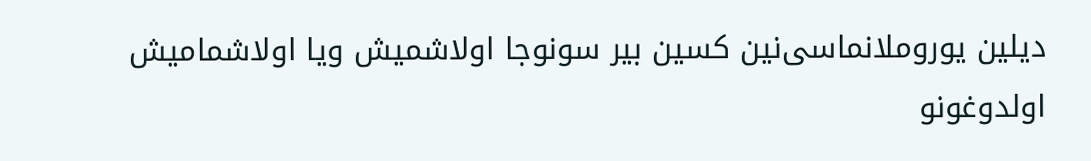دیلین یوروملانماسی‌نین كسین بیر سونوجا اولاشمیش ویا اولاشمامیش اولدوغونو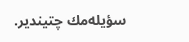سؤیله‌مك چتیندیر.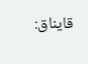قایناق: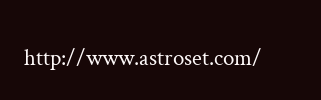http://www.astroset.com/